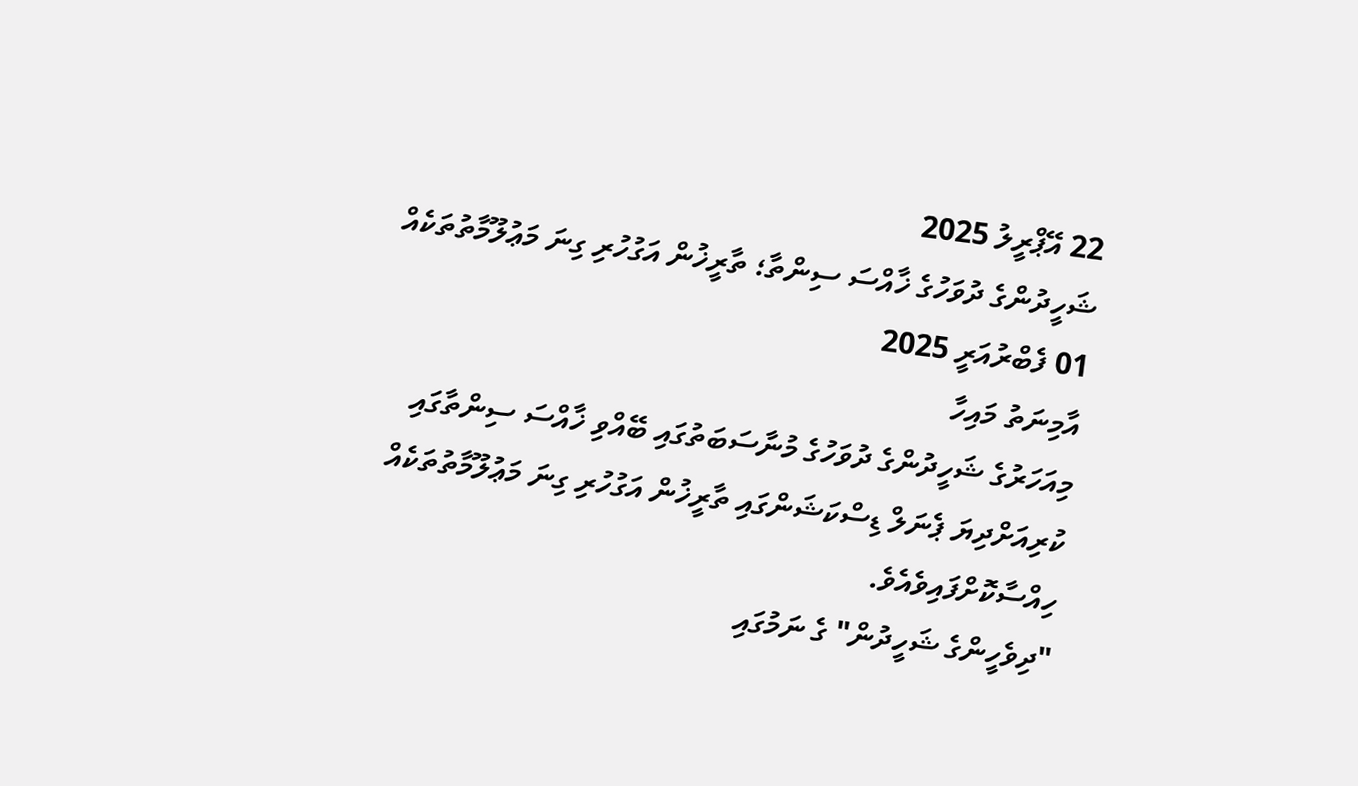22 އޭޕްރީލު 2025
ޝަހީދުންގެ ދުވަހުގެ ޚާއްސަ ސިންތާ؛ ތާރީޚުން އަގުހުރި ގިނަ މަޢުލޫމާތުތަކެއް
01 ފެބްރުއަރީ 2025
އާމިނަތު މައިހާ
މިއަހަރުގެ ޝަހީދުންގެ ދުވަހުގެ މުނާސަބަތުގައި ބޭއްވި ޚާއްސަ ސިންތާގައި ކުރިއަށްދިޔަ ޕެނަލް ޑިސްކަޝަންގައި ތާރީޚުން އަގުހުރި ގިނަ މަޢުލޫމާތުތަކެއް ހިއްސާކޮށްފައިވެއެވެ.
"ދިވެހީންގެ ޝަހީދުން" ގެ ނަމުގައި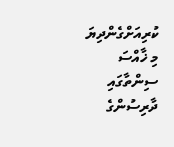ކުރިއަށްގެންދިޔަ މި ޚާއްސަ ސިންތާގައި ދާރިސުންގެ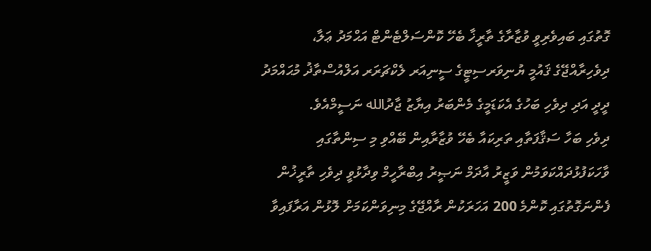ގޮތުގައި ބައިވެރިވީ ވުޒާރާގެ ތާރީޚާ ބެހޭ ކޮންސަލްޓެންޓް އަޙްމަދު ޢަލާ، ދިވެހިރާއްޖޭގެ ޤައުމީ ޔުނިވަރސިޓީގެ ސީނިއަރ ލެކްޗަރަރ އަލްއުސްތާޛު މުޙައްމަދު ދީދީ އަދި ދިވެހި ބަހުގެ އެކަޑަމީގެ މެންބަރު އިޔާޒު ޖާދުالله ނަސީމްއެވެ.
ދިވެހި ބަހާ ސަޤާފަތާއި ތަރިކައާ ބެހޭ ވުޒާރާއިން ބޭއްވި މި ސިންތާގައި ވާހަކަފުޅުދައްކަވަމުން ވަޒީރު އާދަމް ނަޞީރު އިބްރާހީމް ވިދާޅުވީ ދިވެހި ތާރީޚުން ފެންނަގޮތުގައި ކޮންމެ 200 އަހަރަކުން ރާއްޖޭގެ މިނިވަންކަމަށް ލޮޅުން އަރާފައިވާ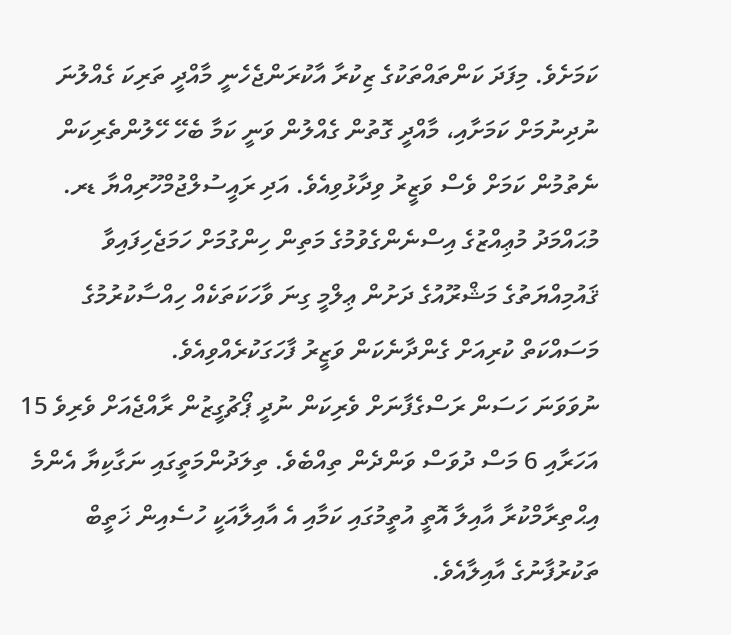ކަމަށެވެ. މިފަދަ ކަންތައްތަކުގެ ޒިކުރާ އާކުރަންޖެހެނީ މާއްދީ ތަރިކަ ގެއްލުނަ ނުދިނުމަށް ކަމަށާއި، މާއްދީ ގޮތުން ގެއްލުން ވަނީ ކަމާ ބެހޭ ހޭލުންތެރިކަން ނެތުމުން ކަމަށް ވެސް ވަޒީރު ވިދާޅުވިއެވެ. އަދި ރައީސުލްޖުމްހޫރިއްޔާ ޑރ. މުޙައްމަދު މުޢިއްޒުގެ އިސްނެންގެވުމުގެ މަތިން ހިންގުމަށް ހަމަޖެހިފައިވާ ޤައުމިއްޔަތުގެ މަޝްރޫއުގެ ދަށުން ޢިލްމީ ގިނަ ވާހަކަތަކެއް ހިއްސާކުރުމުގެ މަސައްކަތް ކުރިއަށް ގެންދާނެކަން ވަޒީރު ފާހަގަކުރެއްވިއެވެ.
ނުވަވަނަ ހަސަން ރަސްގެފާނަށް ވެރިކަން ނުދީ ޕޯޗުގީޒުން ރާއްޖެއަށް ވެރިވެ 15 އަހަރާއި 6 މަސް ދުވަސް ވަންދެން ތިއްބެވެ. ތިލަދުންމަތީގައި ނަގާކިޔާ އެންމެ އިޙްތިރާމްކުރާ އާއިލާ އޮތީ އުތީމުގައި ކަމާއި އެ އާއިލާއަކީ ހުސެއިން ޚަތީބް ތަކުރުފާނުގެ އާއިލާއެވެ.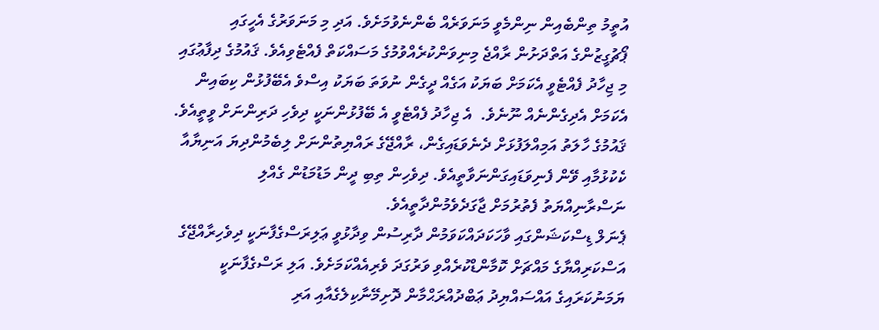އުތީމު ތިންބެއިން ނިންމެވީ މަނަވަރެއް ބެންނެވުމަށެވެ. އަދި މި މަނަވަރުގެ އެހީގައި ޕޯޗުގީޒުންގެ އަތްދަށުން ރާއްޖެ މިނިވަންކުރެއްވުމުގެ މަސައްކަތް ފެއްޓެވިއެވެ. ޤައުމުގެ ދިފާޢުގައި މި ޖިހާދު ފެއްޓެވީ އެކަމަށް ބަޔަކު އަގެއް ދީގެން ނުވަތަ ބަޔަކު އިސްވެ އެބޭފުޅުން ކިބައިން އެކަމަށް އެދިގެންނެއް ނޫނެވެ.  އެ ޖިހާދު ފެއްޓެވީ އެ ބޭފުޅުންނަކީ ދިވެހި ދަރިންނަށް ވީތީއެވެ. ޤައުމުގެ ހާލަތު އަމިއްލަފުޅަށް ދެނެވަޑައިގެން، ރާއްޖޭގެ ރައްޔިތުންނަށް ލިބެމުންދިޔަ އަނިޔާއާ ކެކުޅުމާއި ވޭން ފެނިވަޑައިގަންނަވާތީއެވެ. ދިވެހިން ތިބި ދީން މަޑުމަޑުން ގެއްލި ނަސްރާނިއްޔަތު ފެތުރުމަށް ޖާގަދެވެމުންދާތީއެވެ.
ޕެނަލް ޑިސްކަޝަންގައި ވާހަކަދައްކަވަމުން ދާރިސުން ވިދާޅުވީ ޢަލިރަސްގެފާނަކީ ދިވެހިރާއްޖޭގެ އަސްކަރިއްޔާގެ މައްޗަށް ކޮމާންޑްކުރެއްވި ވަރުގަދަ ވެރިއެއްކަމަށެވެ. އަލި ރަސްގެފާނަކީ ޔަމަނުކަރައިގެ އައްސައްޔިދު ޢަބްދުއްރަޙްމާން ދޮށިމޭނާކިލެގެއާއި އަރި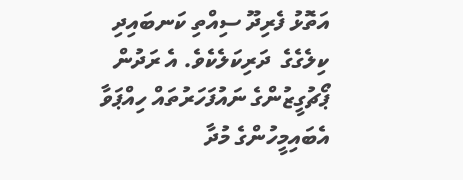އަތޮޅު ފެރިދޫ ސިއްތި ކަނބައިދި ކިލެގެގެ  ދަރިކަލެކެވެ. އެ ރަދުން ޕޯޗުގީޒުންގެ ނައުފަހަރުތައް ހިއްޕަވާ އެބައިމީހުންގެ މުދާ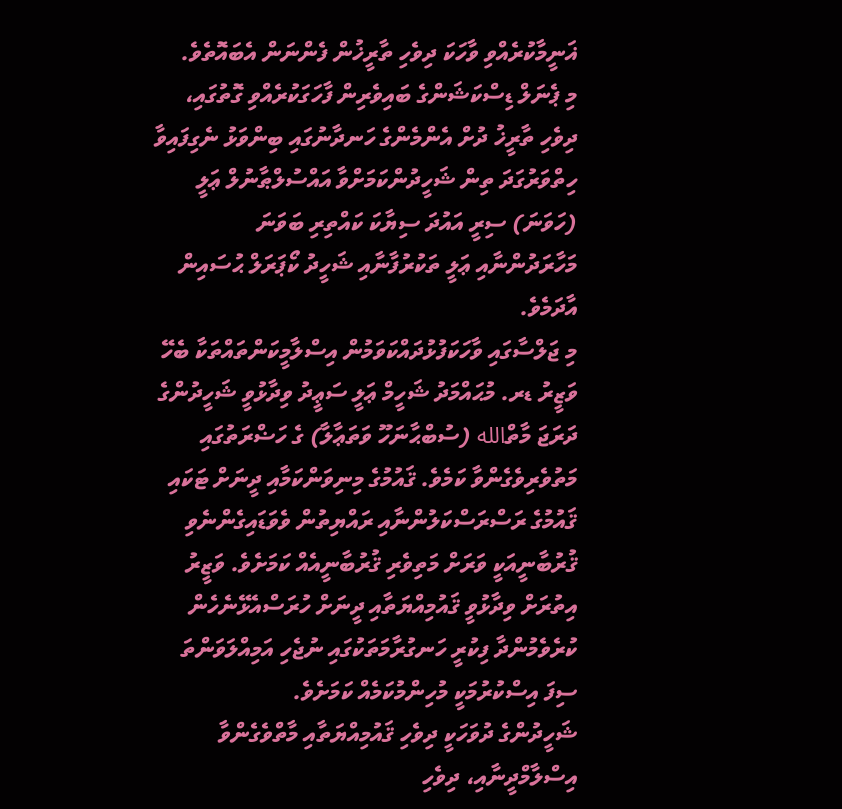ޣަނީމާކުރެއްވި ވާހަކަ ދިވެހި ތާރީޚުން ފެންނަން އެބައޮތެވެ.
މި ޕެނަލް ޑިސްކަޝަންގެ ބައިވެރިން ފާހަގަކުރެއްވި ގޮތުގައި،  ދިވެހި ތާރީޚު ދުށް އެންމެންގެ ހަނދާނުގައި ބިންވަޅު ނެގިފައިވާ ހިތްވަރުގަދަ ތިން ޝަހީދުންކަމަށްވާ އައްސުލްޠާނުލް ޢަލީ (ހަވަނަ) ސިރީ އައުދަ ސިޔާކަ ކައްތިރި ބަވަނަ މަހާރަދުންނާއި ޢަލީ ތަކުރުފާނާއި ޝަހީދު ކޯޕަރަލް ޙުސައިން އާދަމެވެ.
މި ޖަލްސާގައި ވާހަކަފުޅުދައްކަވަމުން އިސްލާމީކަންތައްތަކާ ބެހޭ ވަޒީރު ޑރ. މުޙައްމަދު ޝަހީމް ޢަލީ ސަޢީދު ވިދާޅުވީ ޝަހީދުންގެ ދަރަޖަ މާތްالله (ސުބްޙާނަހޫ ވަތަޢާލާ) ގެ ހަޟްރަތުގައި މަތުވެރިވެގެންވާ ކަމެވެ. ޤައުމުގެ މިނިވަންކަމާއި ދީނަށް ޓަކައި ޤައުމުގެ ރަސްރަސްކަލުންނާއި ރައްޔިތުން ވެވަޑައިގެންނެވި ޤުރުބާނީއަކީ ވަރަށް މަތިވެރި ޤުރުބާނީއެއް ކަމަށެވެ. ވަޒީރު އިތުރަށް ވިދާޅުވީ ޤައުމިއްޔަތާއި ދީނަށް ހުރަސްއެޅޭނެހެން ކުރެވެމުންދާ ފިކުރީ ހަނގުރާމަތަކުގައި ނުޖެހި އަމިއްލަވަންތަ ސިފަ އިސްކުރުމަކީ މުހިންމުކަމެއް ކަމަށެވެ.
ޝަހީދުންގެ ދުވަހަކީ ދިވެހި ޤައުމިއްޔަތާއި މާތްވެގެންވާ އިސްލާމްދީނާއި، ދިވެހި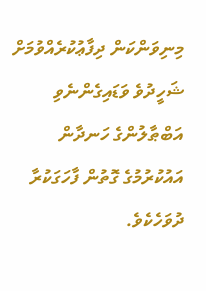މިނިވަންކަން ދިފާޢުކުރެއްވުމަށް ޝަހީދުވެ ވަޑައިގެންނެވި އަބްޠާލުންގެ ހަނދާން އައުކުރުމުގެ ގޮތުން ފާހަގަކުރާ ދުވަހެކެވެ.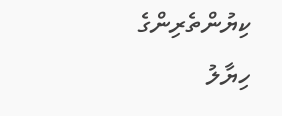ކިޔުންތެރިންގެ ހިޔާލު